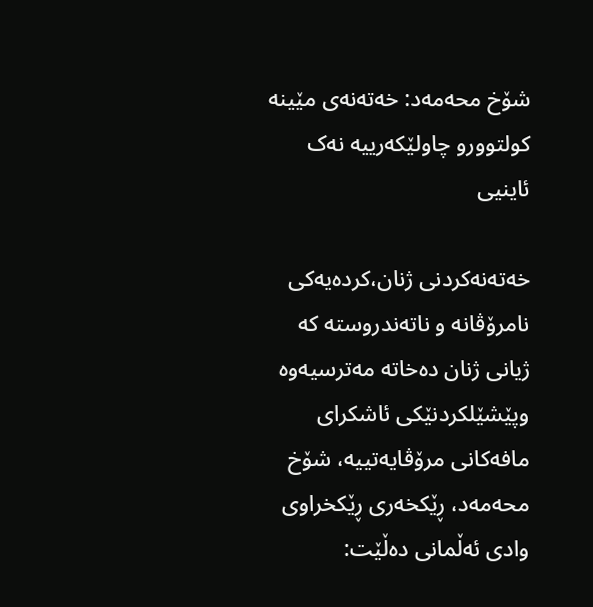شۆخ محەمەد: خەتەنەی مێینە کولتوورو چاولێکەرییە نەک ئاینیی

خەتەنەکردنی ژنان،کردەیەکی نامرۆڤانە و ناتەندروستە کە ژیانی ژنان دەخاتە مەترسیەوە وپێشێلکردنێکی ئاشکرای مافەکانی مرۆڤایەتییە، شۆخ محەمەد، ڕێکخەری ڕێکخراوی وادی ئەڵمانی دەڵێت: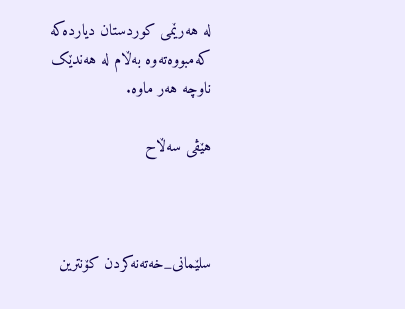لە هەرێمی کوردستان دیاردەکە کەمبووەتەوە بەڵام لە هەندێک ناوچە هەر ماوە.

هێڤی سەڵاح



سلێمانی_خەتەنەکردن کۆنترین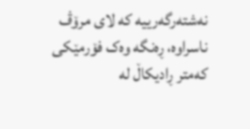نەشتەرگەرییە کە لای مرۆڤ ناسراوە، ڕەنگە وەک فۆرمێکی کەمتر ڕادیکاڵ لە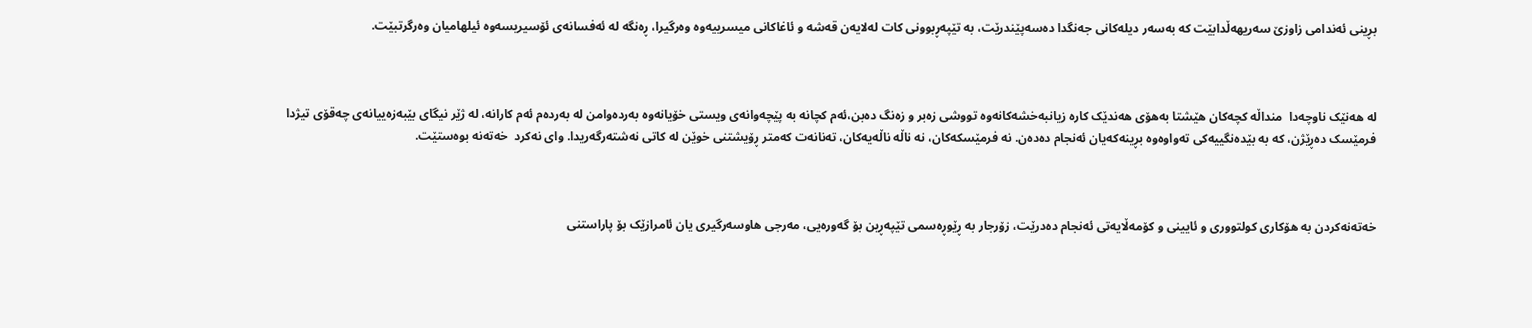بڕینی ئەندامی زاوزێ سەریهەڵدابێت کە بەسەر دیلەکانی جەنگدا دەسەپێندرێت، بە تێپەڕبوونی کات لەلایەن قەشە و ئاغاکانی میسرییەوە وەرگیرا، ڕەنگە لە ئەفسانەی ئۆسیریسەوە ئیلهامیان وەرگرتبێت.



لە هەنێک ناوچەدا  منداڵە کچەکان هێشتا بەهۆی هەندێک کارە زیانبەخشەکانەوە تووشی زەبر و زەنگ دەبن،ئەم کچانە بە پێچەوانەی ویستی خۆیانەوە بەردەوامن لە بەردەم ئەم کارانە، لە ژێر نیگای بێبەزەییانەی چەقۆی تیژدا فرمێسک دەڕێژن، کە بە بێدەنگییەکی تەواوەوە بڕینەکەیان ئەنجام دەدەن. نە فرمێسکەکان، نە ناڵە ناڵەیەکان، تەنانەت کەمتر ڕۆیشتنی خوێن لە کاتی نەشتەرگەریدا. وای نەکرد  خەتەنە بوەستێت.



خەتەنەکردن بە هۆکاری کولتووری و ئایینی و کۆمەڵایەتی ئەنجام دەدرێت، زۆرجار بە ڕێوڕەسمی تێپەڕین بۆ گەورەیی، مەرجی هاوسەرگیری یان ئامرازێک بۆ پاراستنی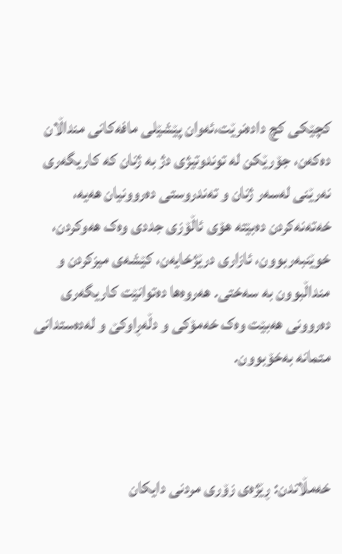کچێکی کچ دادەنرێت،ئەوان پێشێلی مافەکانی منداڵان دەکەن، جۆرێکن لە توندوتیژی دژ بە ژنان کە کاریگەری نەرێنی لەسەر ژنان و تەندروستی دەروونیان هەیە، خەتەنەکردن دەبێتە هۆی ئاڵۆزی جددی وەک هەوکردن، خوێنبەربوون، ئازاری درێژخایەن، کێشەی میزکردن و منداڵبوون بە سەختی. هەروەها دەتوانێت کاریگەری دەروونی هەبێت وەک خەمۆکی و دڵەڕاوکێ و لەدەستدانی متمانە بەخۆبوون.



خەمڵاندن: ڕێژەی زۆری مردنی دایکان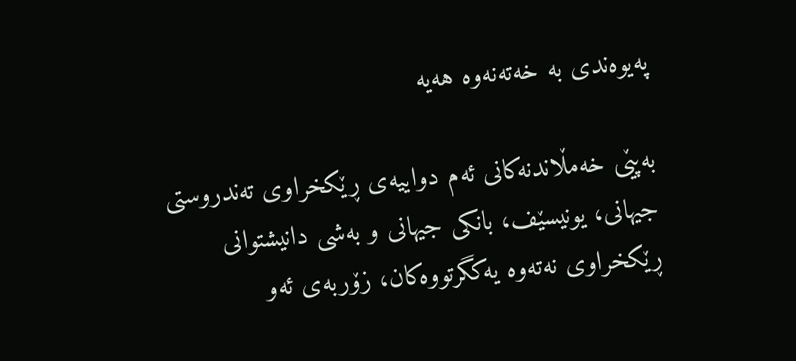پەیوەندی بە خەتەنەوە هەیە

بەپێی خەمڵاندنەکانی ئەم دواییەی ڕێکخراوی تەندروستی جیهانی، یونیسێف، بانکی جیهانی و بەشی دانیشتوانی ڕێکخراوی نەتەوە یەکگرتووەکان، زۆربەی ئەو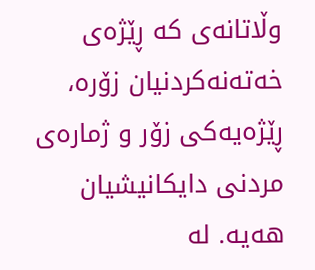وڵاتانەی کە ڕێژەی خەتەنەکردنیان زۆرە، ڕێژەیەکی زۆر و ژمارەی مردنی دایکانیشیان هەیە. لە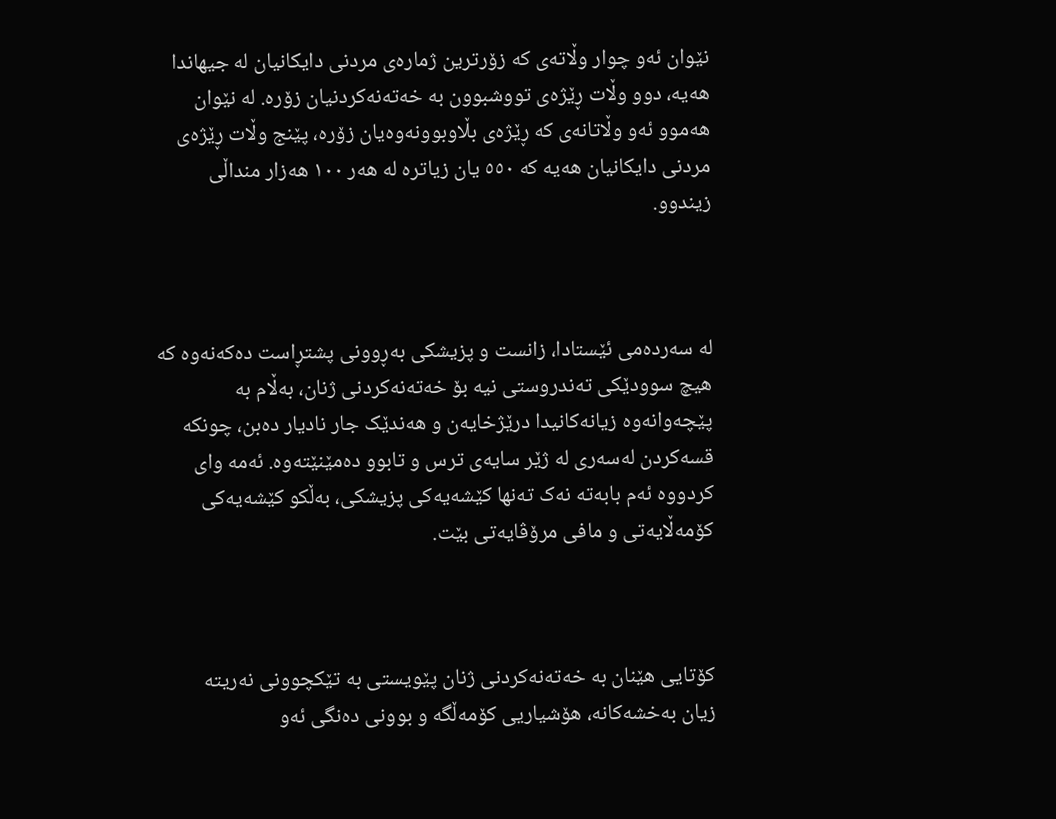نێوان ئەو چوار وڵاتەی کە زۆرترین ژمارەی مردنی دایکانیان لە جیهاندا هەیە، دوو وڵات ڕێژەی تووشبوون بە خەتەنەکردنیان زۆرە. لە نێوان هەموو ئەو وڵاتانەی کە ڕێژەی بڵاوبوونەوەیان زۆرە، پێنج وڵات ڕێژەی مردنی دایکانیان هەیە کە ٥٥٠ یان زیاترە لە هەر ١٠٠ هەزار منداڵی زیندوو.



لە سەردەمی ئێستادا، زانست و پزیشکی بەڕوونی پشتڕاست دەکەنەوە کە هیچ سوودێکی تەندروستی نیە بۆ خەتەنەکردنی ژنان، بەڵام بە پێچەوانەوە زیانەکانیدا درێژخایەن و هەندێک جار نادیار دەبن، چونکە قسەکردن لەسەری لە ژێر سایەی ترس و تابوو دەمێنێتەوە. ئەمە وای کردووە ئەم بابەتە نەک تەنها کێشەیەکی پزیشکی، بەڵکو کێشەیەکی کۆمەڵایەتی و مافی مرۆڤایەتی بێت.



کۆتایی هێنان بە خەتەنەکردنی ژنان پێویستی بە تێکچوونی نەریتە زیان ‌بەخشەکانە، هۆشیاریی کۆمەڵگە و بوونی دەنگی ئەو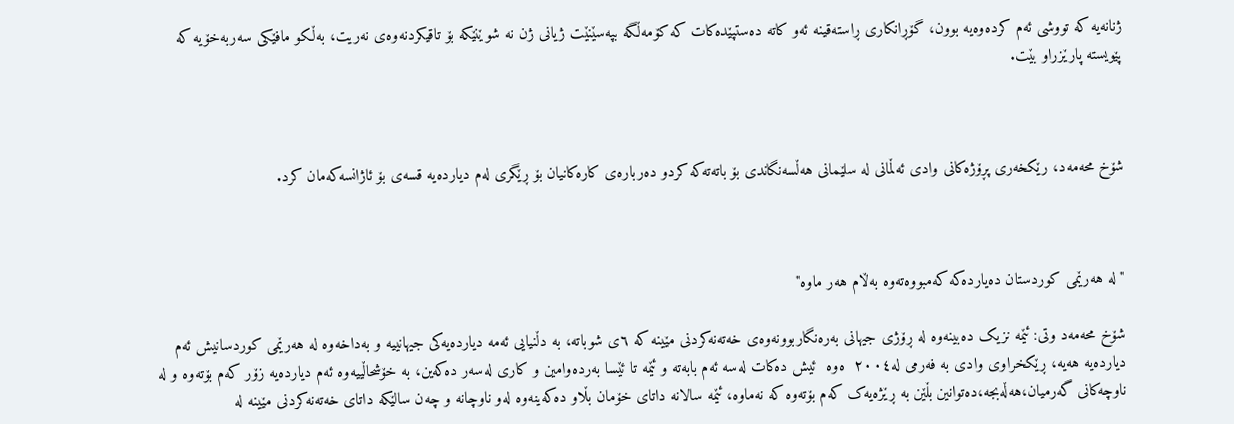ژنانەیە کە تووشی ئەم کردەوەیە بوون، گۆڕانکاری ڕاستەقینە ئەو کاتە دەستپێدەکات کە کۆمەڵگە بپەسێنێت ژیانی ژن نە شوێنێکە بۆ تاقیکردنەوەی نەریت، بەڵکو مافێکی سەربەخۆیە کە پێویستە پارێزراو بێت.



شۆخ محەمەد، رێکخەری پڕۆژەکانی وادی ئەڵمانی لە سلێمانی هەڵسەنگاندی بۆ باتەتەکە کردو دەربارەی کارەکانیان بۆ ڕێگری لەم دیاردەیە قسەی بۆ ئاژانسەکەمان کرد.



"لە هەرێمی کوردستان دەیاردەکە کەمبووەتەوە بەڵام هەر ماوە"

شۆخ محەمەد وتی: ئێمە نزیک دەبینەوە لە ڕۆژی جیهانی بەرەنگاربوونەوەی خەتەنەکردنی مێینە کە ٦ی شوباتە، بە دڵنیایی ئەمە دیاردەیەکی جیهانییە و بەداخەوە لە هەرێمی کوردسانیش ئەم دیاردەیە هەیە، ڕێکخراوی وادی بە فەرمی لە٢٠٠٤  ەوە  ئیش دەکات لەسە ئەم بابەتە و ئێمە تا ئێسا بەردەوامین و کاری لەسەر دەکەین، بە خۆشحاڵییەوە ئەم دیاردەیە زۆر کەم بۆتەوە و لە ناوچەکانی گەرمیان،هەڵەبجە،دەتوانین بڵێن بە ڕێژەیەک کەم بۆتەوە کە نەماوە، ئێمە سالانە داتای خۆمان بڵاو دەکەینەوە لەو ناوچانە و چەن سالێکە داتای خەتەنەکردنی مێینە لە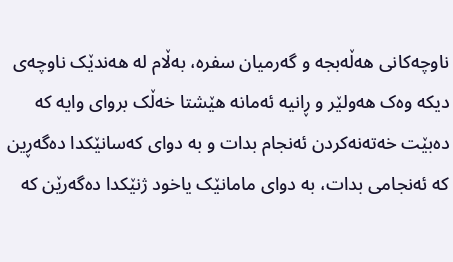ناوچەکانی هەڵەبجە و گەرمیان سفرە، بەڵام لە هەندێک ناوچەی دیکە وەک هەولێر و ڕانیە ئەمانە هێشتا خەڵک بروای وایە کە دەبێت خەتەنەکردن ئەنجام بدات و بە دوای کەسانێکدا دەگەڕین کە ئەنجامی بدات، بە دوای مامانێک یاخود ژنێکدا دەگەرێن کە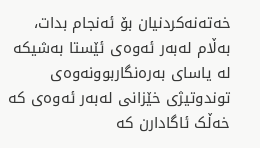خەتەنەکردنیان بۆ ئەنجام بدات، بەڵام لەبەر ئەوەی ئێستا بەشیکە لە یاسای بەرەنگاربوونەوەی توندوتیژی خێزانی لەبەر ئەوەی کە خەڵک ئاگادارن کە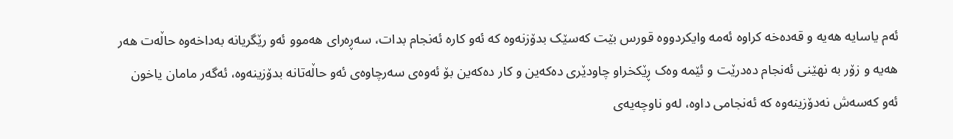ئەم یاسایە هەیە و قەدەخە کراوە ئەمە وایکردووە قورس بێت کەسێک بدۆزنەوە کە ئەو کارە ئەنجام بدات، سەڕەرای هەموو ئەو رێگریانە بەداخەوە حاڵەت هەر هەیە و زۆر بە نهێنی ئەنجام دەدرێت و ئێمە وەک ڕێکخراو چاودێری دەکەین و کار دەکەین بۆ ئەوەی سەرچاوەی ئەو حاڵەتانە بدۆزینەوە، ئەگەر مامان یاخون ئەو کەسەش نەدۆزینەوە کە ئەنجامی داوە، لەو ناوچەیەی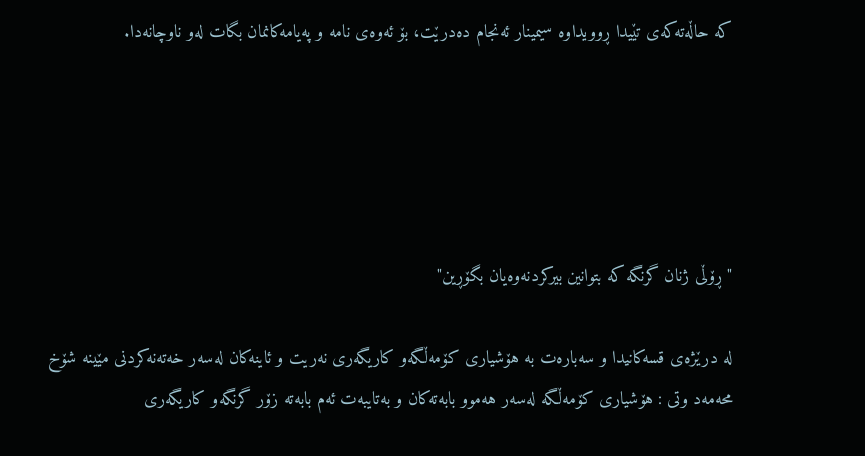کە حاڵەتەکەی تێیدا ڕوویداوە سیمینار ئەنجام دەدرێت، بۆ ئەوەی نامە و پەیامەکانمان بگات لەو ناوچانەدا.





" ڕۆڵی ژنان گرنگە کە بتوانین بیرکردنەوەیان بگۆڕین"

لە درێژەی قسەکانیدا و سەبارەت بە هۆشیاری کۆمەڵگەو کاریگەری نەریت و ئاینەکان لەسەر خەتەنەکردنی مێینە شۆخ محەمەد وتی : هۆشیاری کۆمەڵگە لەسەر هەموو بابەتەکان و بەتایبەت ئەم بابەتە زۆر گرنگەو کاریگەری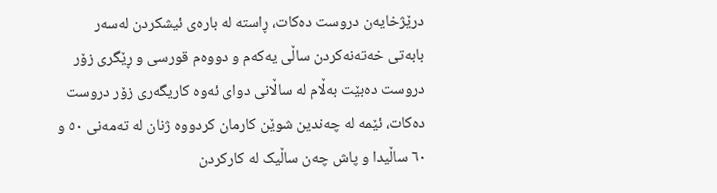درێژخایەن دروست دەکات، ڕاستە لە بارەی ئیشکردن لەسەر بابەتی خەتەنەکردن ساڵی یەکەم و دووەم قورسی و ڕێگری زۆر دروست دەبێت بەڵام لە ساڵانی دوای ئەوە کاریگەری زۆر دروست دەکات، ئێمە لە چەندین شوێن کارمان کردووە ژنان لە تەمەنی ٥٠ و ٦٠ ساڵیدا و پاش چەن ساڵیک لە کارکردن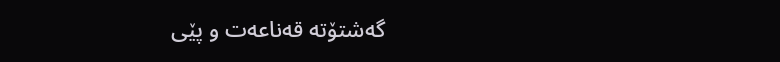گەشتۆتە قەناعەت و پێی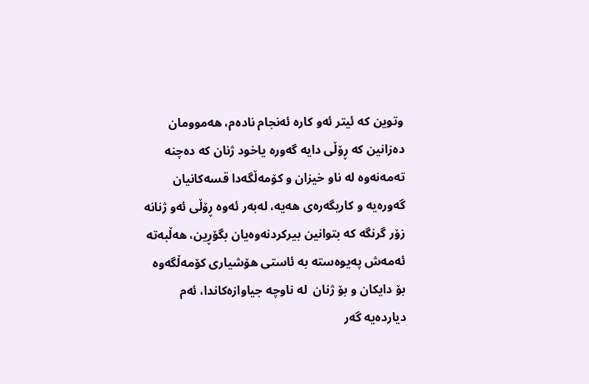وتوین کە ئیتر ئەو کارە ئەنجام نادەم، هەموومان دەزانین کە ڕۆڵی دایە گەورە یاخود ژنان کە دەچنە تەمەنەوە لە ناو خیزان و کۆمەڵگەدا قسەکانیان گەورەیە و کاریگەرەی هەیە، لەبەر ئەوە ڕۆڵی ئەو ژنانە زۆر گرنگە کە بتوانین بیرکردنەوەیان بگۆڕین، هەڵبەتە ئەمەش پەیوەستە بە ئاستی هۆشیاری کۆمەڵگەوە بۆ دایکان و بۆ ژنان  لە ناوچە جیاوازەکاندا، ئەم دیاردەیە گەر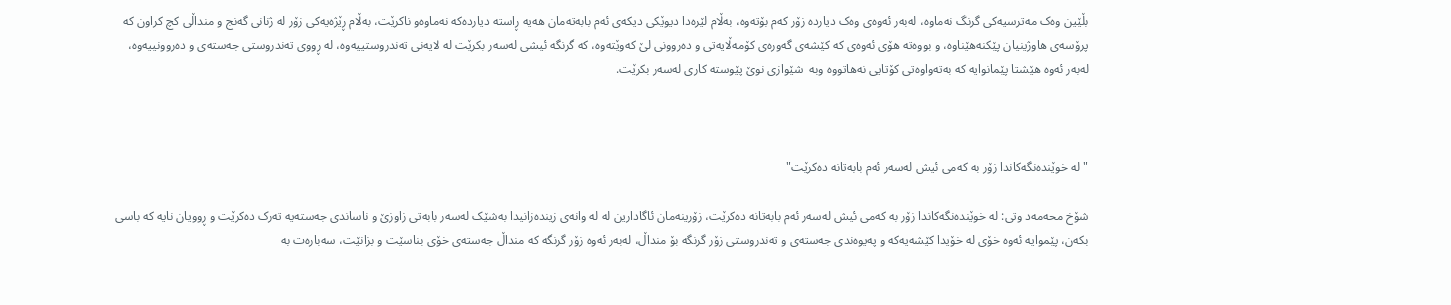بڵێین وەک مەترسیەکی گرنگ نەماوە، لەبەر ئەوەی وەک دیاردە زۆر کەم بۆتەوە، بەڵام لێرەدا دیوێکی دیکەی ئەم بابەتەمان هەیە ڕاستە دیاردەکە نەماوەو ناکرێت، بەڵام ڕێژەیەکی زۆر لە ژنانی گەنج و منداڵی کچ کراون کە پرۆسەی هاوژینیان پێکنەهێناوە، و بووەتە هۆی ئەوەی کە کێشەی گەورەی کۆمەڵایەتی و دەروونی لێ کەوێتەوە، کە گرنگە ئیشی لەسەر بکرێت لە لایەنی تەندروستییەوە، لە ڕووی تەندروستی جەستەی و دەروونییەوە، لەبەر ئەوە هێشتا پێمانوایە کە بەتەواوەتی کۆتایی نەهاتووە وبە  شێوازی نوێ پێوستە کاری لەسەر بکرێت.



" لە خوێندەنگەکاندا زۆر بە کەمی ئیش لەسەر ئەم بابەتانە دەکرێت"

شۆخ محەمەد وتی: لە خوێندەنگەکاندا زۆر بە کەمی ئیش لەسەر ئەم بابەتانە دەکرێت، زۆرینەمان ئاگادارین لە لە وانەی زیندەزانیدا بەشێک لەسەر بابەتی زاوزێ و ناساندی جەستەیە تەرک دەکرێت و ڕوویان نایە کە باسی بکەن، پێموایە ئەوە خۆی لە خۆیدا کێشەیەکە و پەیوەندی جەستەی و تەندروستی زۆر گرنگە بۆ منداڵ، لەبەر ئەوە زۆر گرنگە کە منداڵ جەستەی خۆی بناسێت و بزانێت، سەبارەت بە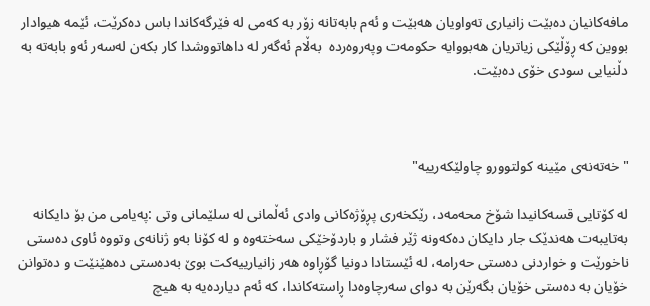مافەکانیان دەبێت زانیاری تەواویان هەبێت و ئەم بابەتانە زۆر بە کەمی لە فێرگەکاندا باس دەکرێت، ئێمە هیوادار بووین کە ڕۆڵێکی زیاتریان هەبووایە حکومەت وپەروەردە  بەڵام ئەگەر لە داهاتووشدا کار بکەن لەسەر ئەو بابەتە بە دڵنیایی سودی خۆی دەبێت.



"خەتەنەی مێینە کولتوورو چاولێکەرییە"

لە کۆتایی قسەکانیدا شۆخ محەمەد، رێکخەری پڕۆژەکانی وادی ئەڵمانی لە سلێمانی وتی :پەیامی من بۆ دایکانە بەتایبەت هەندێک جار دایکان دەکەونە ژێر فشار و باردۆخێکی سەختەوە و لە کۆنا بەو ژنانەی وتووە ئاوی دەستی ناخورێت و خواردنی دەستی حەرامە، لە ئێستادا دونیا گۆڕاوە هەر زانیارییەکت بوێ بەدەستی دەهێنێت و دەتوانن خۆیان بە دەستی خۆیان بگەرێن بە دوای سەرچاوەدا ڕاستەکاندا، کە ئەم دیاردەیە بە هیچ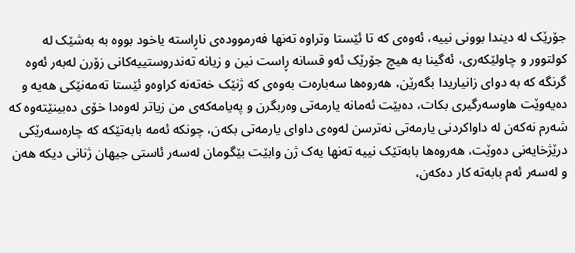جۆرێک لە دیندا بوونی نییە، ئەوەی کە تا ئێستا وتراوە تەنها فەرموودەی ناڕاستە یاخود بووە بە بەشێک لە کولتوور و چاولێکەری، ئەگینا بە هیچ جۆرێک ئەو قسانە ڕاست نین و زیانە تەندروستییەکانی زۆرن لەبەر ئەوە گرنگە کە بە دوای زانیاریدا بگەرێن، هەروەها سەبارەت بەوەی کە ژنێک خەتەنە کراوەو ئێستا تەمەنێکی هەیە و دەیەوێت هاوسەرگیری بکات، دەبێت ئەمانە یارمەتی وەربگرن و پەیامەکەی من زیاتر لەوەدا خۆی دەبینێتەوە کە شەرم نەکەن لە داواکردنی یارمەتی نەترسن لەوەی داوای یارمەتی بکەن، چونکە ئەمە بابەتێکە کە چارەسەرێکی درێژخایەنی دەوێت، هەروەها بابەتێک نییە تەنها یەک ژن وابێت بێگومان لەسەر ئاستی جیهان ژنانی دیکە هەن و لەسەر ئەم بابەتە کار دەکەن،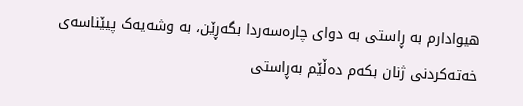هیوادارم بە ڕاستی بە دوای چارەسەردا بگەڕێن، بە وشەیەک پیێناسەی خەتەکردنی ژنان بکەم دەڵێم بەڕاستی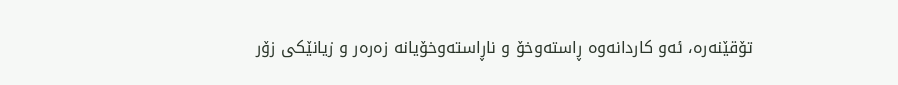تۆقێنەرە، ئەو کاردانەوە ڕاستەوخۆ و ناڕاستەوخۆیانە زەرەر و زیانێکی زۆر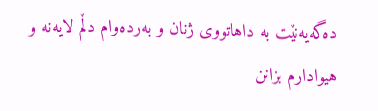دەگەیەنێت بە داهاتووی ژنان و بەردەوام دڵم لایەنە و هیوادارم بزانن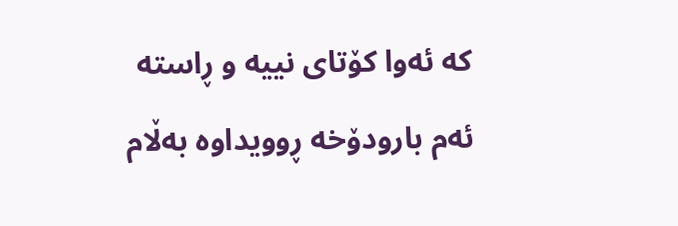کە ئەوا کۆتای نییە و ڕاستە ئەم بارودۆخە ڕوویداوە بەڵام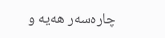چارەسەر هەیە و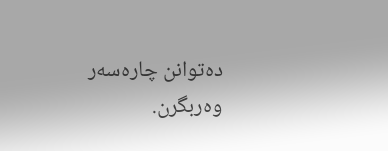دەتوانن چارەسەر وەربگرن.